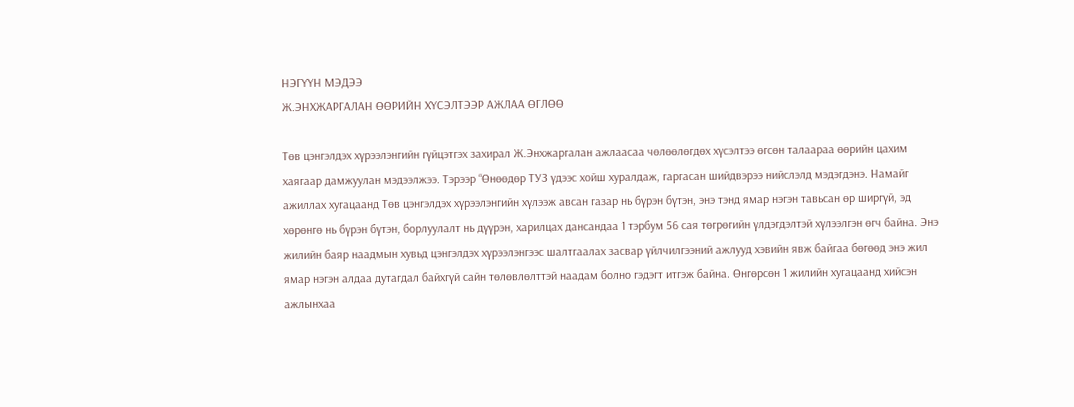НЭГҮҮН МЭДЭЭ
Ж.ЭНХЖАРГАЛАН ӨӨРИЙН ХҮСЭЛТЭЭР АЖЛАА ӨГЛӨӨ

Төв цэнгэлдэх хүрээлэнгийн гүйцэтгэх захирал Ж.Энхжаргалан ажлаасаа чөлөөлөгдөх хүсэлтээ өгсөн талаараа өөрийн цахим хаягаар дамжуулан мэдээлжээ. Тэрээр “Өнөөдөр ТУЗ үдээс хойш хуралдаж, гаргасан шийдвэрээ нийслэлд мэдэгдэнэ. Намайг ажиллах хугацаанд Төв цэнгэлдэх хүрээлэнгийн хүлээж авсан газар нь бүрэн бүтэн, энэ тэнд ямар нэгэн тавьсан өр ширгүй, эд хөрөнгө нь бүрэн бүтэн, борлуулалт нь дүүрэн, харилцах дансандаа 1 тэрбум 56 сая төгрөгийн үлдэгдэлтэй хүлээлгэн өгч байна. Энэ жилийн баяр наадмын хувьд цэнгэлдэх хүрээлэнгээс шалтгаалах засвар үйлчилгээний ажлууд хэвийн явж байгаа бөгөөд энэ жил ямар нэгэн алдаа дутагдал байхгүй сайн төлөвлөлттэй наадам болно гэдэгт итгэж байна. Өнгөрсөн 1 жилийн хугацаанд хийсэн ажлынхаа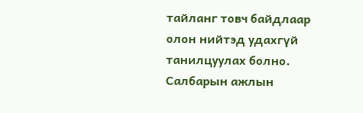тайланг товч байдлаар олон нийтэд удахгүй танилцуулах болно. Салбарын ажлын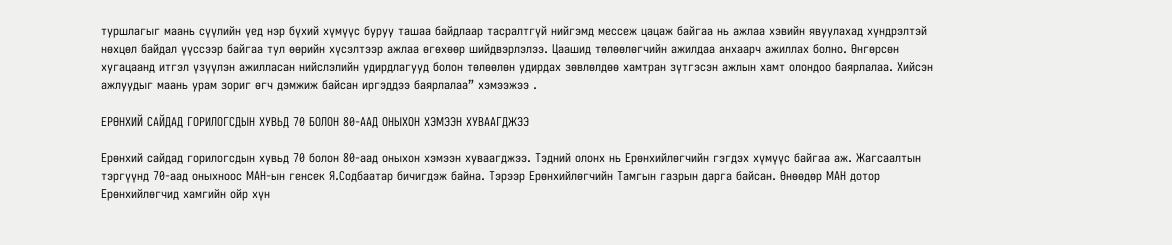туршлагыг маань сүүлийн үед нэр бүхий хүмүүс буруу ташаа байдлаар тасралтгүй нийгэмд мессеж цацаж байгаа нь ажлаа хэвийн явуулахад хүндрэлтэй нөхцөл байдал үүссээр байгаа тул өөрийн хүсэлтээр ажлаа өгөхөөр шийдвэрлэлээ. Цаашид төлөөлөгчийн ажилдаа анхаарч ажиллах болно. Өнгөрсөн хугацаанд итгэл үзүүлэн ажилласан нийслэлийн удирдлагууд болон төлөөлөн удирдах зөвлөлдөө хамтран зүтгэсэн ажлын хамт олондоо баярлалаа. Хийсэн ажлуудыг маань урам зориг өгч дэмжиж байсан иргэддээ баярлалаа” хэмээжээ .

ЕРӨНХИЙ САЙДАД ГОРИЛОГСДЫН ХУВЬД 70 БОЛОН 80-ААД ОНЫХОН ХЭМЭЭН ХУВААГДЖЭЭ

Ерөнхий сайдад горилогсдын хувьд 70 болон 80-аад оныхон хэмээн хуваагджээ. Тэдний олонх нь Ерөнхийлөгчийн гэгдэх хүмүүс байгаа аж. Жагсаалтын тэргүүнд 70-аад оныхноос МАН-ын генсек Я.Содбаатар бичигдэж байна. Тэрээр Ерөнхийлөгчийн Тамгын газрын дарга байсан. Өнөөдөр МАН дотор Ерөнхийлөгчид хамгийн ойр хүн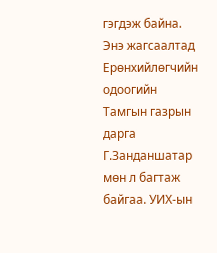гэгдэж байна. Энэ жагсаалтад Ерөнхийлөгчийн одоогийн Тамгын газрын дарга Г.Занданшатар мөн л багтаж байгаа. УИХ-ын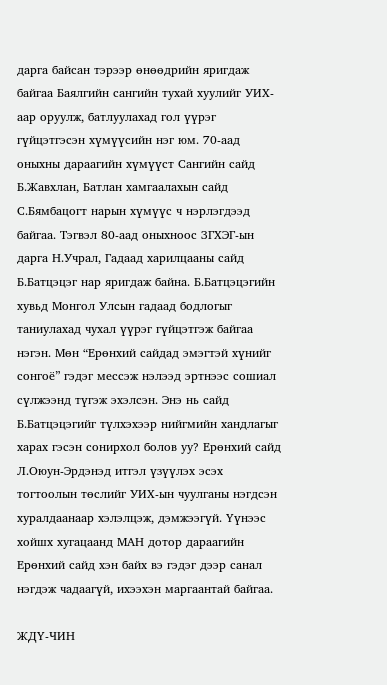дарга байсан тэрээр өнөөдрийн яригдаж байгаа Баялгийн сангийн тухай хуулийг УИХ-аар оруулж, батлуулахад гол үүрэг гүйцэтгэсэн хүмүүсийн нэг юм. 70-аад оныхны дараагийн хүмүүст Сангийн сайд Б.Жавхлан, Батлан хамгаалахын сайд С.Бямбацогт нарын хүмүүс ч нэрлэгдээд байгаа. Тэгвэл 80-аад оныхноос ЗГХЭГ-ын дарга Н.Учрал, Гадаад харилцааны сайд Б.Батцэцэг нар яригдаж байна. Б.Батцэцэгийн хувьд Монгол Улсын гадаад бодлогыг таниулахад чухал үүрэг гүйцэтгэж байгаа нэгэн. Мөн “Ерөнхий сайдад эмэгтэй хүнийг сонгоё” гэдэг мессэж нэлээд эртнээс сошиал сүлжээнд түгэж эхэлсэн. Энэ нь сайд Б.Батцэцэгийг түлхэхээр нийгмийн хандлагыг харах гэсэн сонирхол болов уу? Ерөнхий сайд Л.Оюун-Эрдэнэд итгэл үзүүлэх эсэх тогтоолын төслийг УИХ-ын чуулганы нэгдсэн хуралдаанаар хэлэлцэж, дэмжээгүй. Үүнээс хойшх хугацаанд МАН дотор дараагийн Ерөнхий сайд хэн байх вэ гэдэг дээр санал нэгдэж чадаагүй, ихээхэн маргаантай байгаа.

ЖДҮ-ЧИН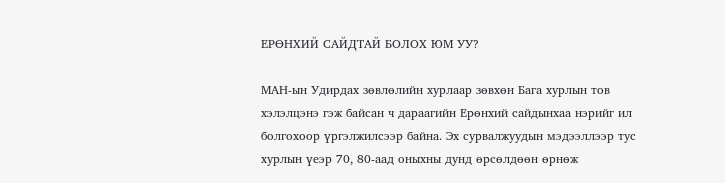ЕРӨНХИЙ САЙДТАЙ БОЛОХ ЮМ УУ?

МАН-ын Удирдах зөвлөлийн хурлаар зөвхөн Бага хурлын тов хэлэлцэнэ гэж байсан ч дараагийн Ерөнхий сайдынхаа нэрийг ил болгохоор үргэлжилсээр байна. Эх сурвалжуудын мэдээллээр тус хурлын үеэр 70, 80-аад оныхны дунд өрсөлдөөн өрнөж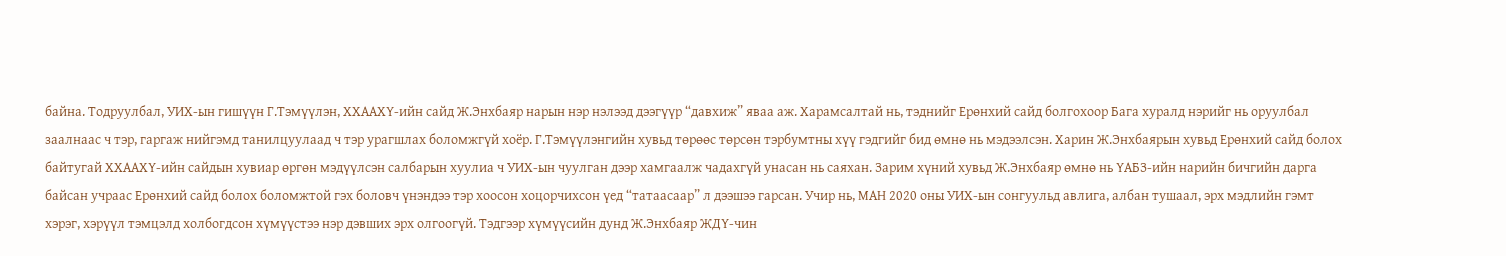байна. Тодруулбал, УИХ-ын гишүүн Г.Тэмүүлэн, ХХААХҮ-ийн сайд Ж.Энхбаяр нарын нэр нэлээд дээгүүр “давхиж” яваа аж. Харамсалтай нь, тэднийг Ерөнхий сайд болгохоор Бага хуралд нэрийг нь оруулбал заалнаас ч тэр, гаргаж нийгэмд танилцуулаад ч тэр урагшлах боломжгүй хоёр. Г.Тэмүүлэнгийн хувьд төрөөс төрсөн тэрбумтны хүү гэдгийг бид өмнө нь мэдээлсэн. Харин Ж.Энхбаярын хувьд Ерөнхий сайд болох байтугай ХХААХҮ-ийн сайдын хувиар өргөн мэдүүлсэн салбарын хуулиа ч УИХ-ын чуулган дээр хамгаалж чадахгүй унасан нь саяхан. Зарим хүний хувьд Ж.Энхбаяр өмнө нь ҮАБЗ-ийн нарийн бичгийн дарга байсан учраас Ерөнхий сайд болох боломжтой гэх боловч үнэндээ тэр хоосон хоцорчихсон үед “татаасаар” л дээшээ гарсан. Учир нь, МАН 2020 оны УИХ-ын сонгуульд авлига, албан тушаал, эрх мэдлийн гэмт хэрэг, хэрүүл тэмцэлд холбогдсон хүмүүстээ нэр дэвших эрх олгоогүй. Тэдгээр хүмүүсийн дунд Ж.Энхбаяр ЖДҮ-чин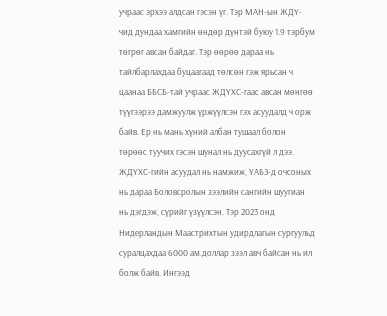учраас эрхээ алдсан гэсэн үг. Тэр МАН-ын ЖДҮ-чид дундаа хамгийн өндөр дүнтэй буюу 1.9 тэрбум төгрөг авсан байдаг. Тэр өөрөө дараа нь тайлбарлахдаа буцаагаад төлсөн гэж ярьсан ч цаанаа ББСБ-тай учраас ЖДҮХС-гаас авсан мөнгөө түүгээрээ дамжуулж үржүүлсэн гэх асуудалд ч орж байв. Ер нь мань хүний албан тушаал болон төрөөс туучих гэсэн шунал нь дуусахгүй л дээ. ЖДҮХС-гийн асуудал нь намжиж, ҮАБЗ-д очсоных нь дараа Боловсролын зээлийн сангийн шуугиан нь дэгдэж, сүрийг үзүүлсэн. Тэр 2023 онд Нидерландын Маастрихтын удирдлагын сургуульд суралцахдаа 6000 ам.доллар зээл авч байсан нь ил болж байв. Ингээд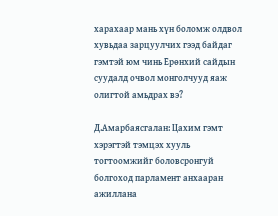харахаар мань хүн боломж олдвол хувьдаа зарцуулчих гээд байдаг гэмтэй юм чинь Ерөнхий сайдын суудалд очвол монголчууд яаж олигтой амьдрах вэ?

Д.Амарбаясгалан: Цахим гэмт хэрэгтэй тэмцэх хууль тогтоомжийг боловсронгуй болгоход парламент анхааран ажиллана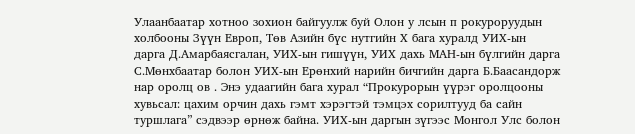Улаанбаатар хотноо зохион байгуулж буй Олон у лсын п рокуроруудын холбооны Зүүн Европ, Төв Азийн бүс нутгийн Х бага хуралд УИХ-ын дарга Д.Амарбаясгалан, УИХ-ын гишүүн, УИХ дахь МАН-ын бүлгийн дарга С.Мөнхбаатар болон УИХ-ын Ерөнхий нарийн бичгийн дарга Б.Баасандорж нар оролц ов . Энэ удаагийн бага хурал “Прокурорын үүрэг оролцооны хувьсал: цахим орчин дахь гэмт хэрэгтэй тэмцэх сорилтууд ба сайн туршлага” сэдвээр өрнөж байна. УИХ-ын даргын зүгээс Монгол Улс болон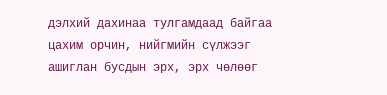дэлхий дахинаа тулгамдаад байгаа цахим орчин, нийгмийн сүлжээг ашиглан бусдын эрх, эрх чөлөөг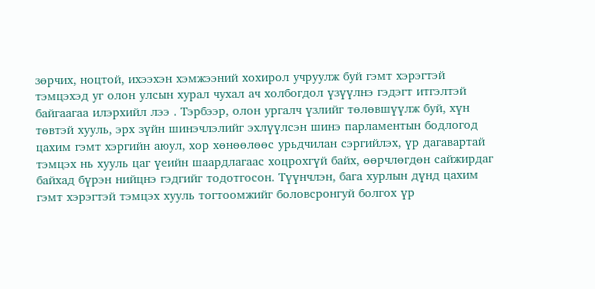зөрчих, ноцтой, ихээхэн хэмжээний хохирол учруулж буй гэмт хэрэгтэй тэмцэхэд уг олон улсын хурал чухал ач холбогдол үзүүлнэ гэдэгт итгэлтэй байгаагаа илэрхийл лээ . Тэрбээр, олон ургалч үзлийг төлөвшүүлж буй, хүн төвтэй хууль, эрх зүйн шинэчлэлийг эхлүүлсэн шинэ парламентын бодлогод цахим гэмт хэргийн аюул, хор хөнөөлөөс урьдчилан сэргийлэх, үр дагавартай тэмцэх нь хууль цаг үеийн шаардлагаас хоцрохгүй байх, өөрчлөгдөн сайжирдаг байхад бүрэн нийцнэ гэдгийг тодотгосон. Түүнчлэн, бага хурлын дүнд цахим гэмт хэрэгтэй тэмцэх хууль тогтоомжийг боловсронгуй болгох үр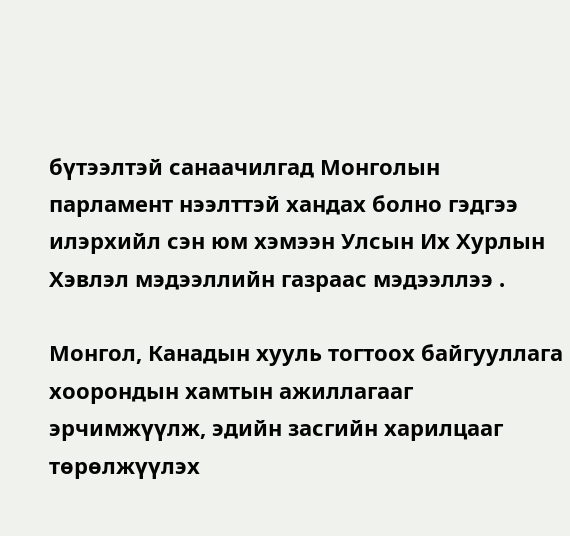бүтээлтэй санаачилгад Монголын парламент нээлттэй хандах болно гэдгээ илэрхийл сэн юм хэмээн Улсын Их Хурлын Хэвлэл мэдээллийн газраас мэдээллээ .

Монгол, Канадын хууль тогтоох байгууллага хоорондын хамтын ажиллагааг эрчимжүүлж, эдийн засгийн харилцааг төрөлжүүлэх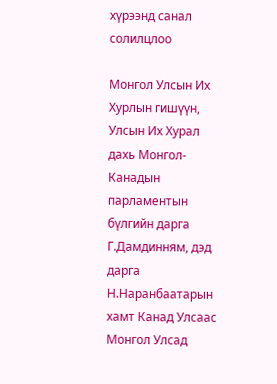хүрээнд санал солилцлоо

Монгол Улсын Их Хурлын гишүүн, Улсын Их Хурал дахь Монгол-Канадын парламентын бүлгийн дарга Г.Дамдинням, дэд дарга Н.Наранбаатарын хамт Канад Улсаас Монгол Улсад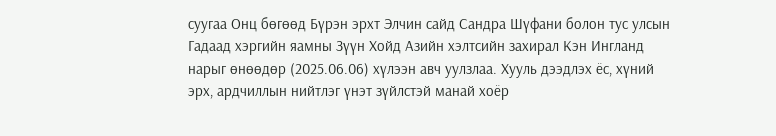суугаа Онц бөгөөд Бүрэн эрхт Элчин сайд Сандра Шүфани болон тус улсын Гадаад хэргийн яамны Зүүн Хойд Азийн хэлтсийн захирал Кэн Ингланд нарыг өнөөдөр (2025.06.06) хүлээн авч уулзлаа. Хууль дээдлэх ёс, хүний эрх, ардчиллын нийтлэг үнэт зүйлстэй манай хоёр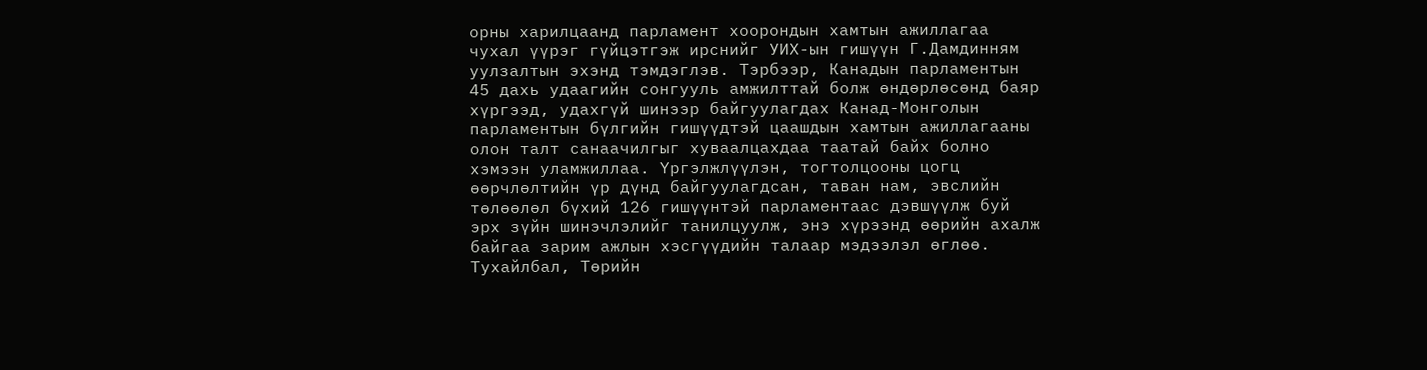орны харилцаанд парламент хоорондын хамтын ажиллагаа чухал үүрэг гүйцэтгэж ирснийг УИХ-ын гишүүн Г.Дамдинням уулзалтын эхэнд тэмдэглэв. Тэрбээр, Канадын парламентын 45 дахь удаагийн сонгууль амжилттай болж өндөрлөсөнд баяр хүргээд, удахгүй шинээр байгуулагдах Канад-Монголын парламентын бүлгийн гишүүдтэй цаашдын хамтын ажиллагааны олон талт санаачилгыг хуваалцахдаа таатай байх болно хэмээн уламжиллаа. Үргэлжлүүлэн, тогтолцооны цогц өөрчлөлтийн үр дүнд байгуулагдсан, таван нам, эвслийн төлөөлөл бүхий 126 гишүүнтэй парламентаас дэвшүүлж буй эрх зүйн шинэчлэлийг танилцуулж, энэ хүрээнд өөрийн ахалж байгаа зарим ажлын хэсгүүдийн талаар мэдээлэл өглөө. Тухайлбал, Төрийн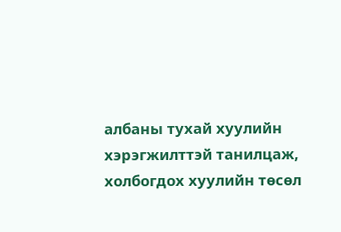албаны тухай хуулийн хэрэгжилттэй танилцаж, холбогдох хуулийн төсөл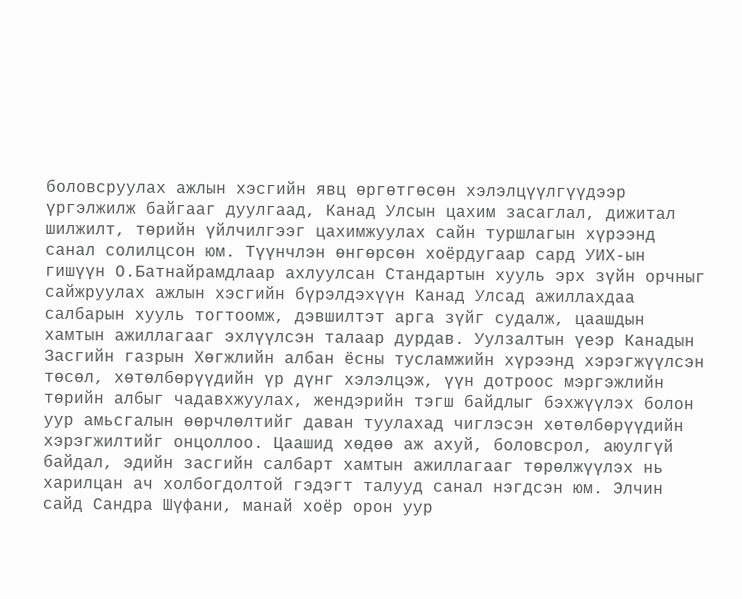боловсруулах ажлын хэсгийн явц өргөтгөсөн хэлэлцүүлгүүдээр үргэлжилж байгааг дуулгаад, Канад Улсын цахим засаглал, дижитал шилжилт, төрийн үйлчилгээг цахимжуулах сайн туршлагын хүрээнд санал солилцсон юм. Түүнчлэн өнгөрсөн хоёрдугаар сард УИХ-ын гишүүн О.Батнайрамдлаар ахлуулсан Стандартын хууль эрх зүйн орчныг сайжруулах ажлын хэсгийн бүрэлдэхүүн Канад Улсад ажиллахдаа салбарын хууль тогтоомж, дэвшилтэт арга зүйг судалж, цаашдын хамтын ажиллагааг эхлүүлсэн талаар дурдав. Уулзалтын үеэр Канадын Засгийн газрын Хөгжлийн албан ёсны тусламжийн хүрээнд хэрэгжүүлсэн төсөл, хөтөлбөрүүдийн үр дүнг хэлэлцэж, үүн дотроос мэргэжлийн төрийн албыг чадавхжуулах, жендэрийн тэгш байдлыг бэхжүүлэх болон уур амьсгалын өөрчлөлтийг даван туулахад чиглэсэн хөтөлбөрүүдийн хэрэгжилтийг онцоллоо. Цаашид хөдөө аж ахуй, боловсрол, аюулгүй байдал, эдийн засгийн салбарт хамтын ажиллагааг төрөлжүүлэх нь харилцан ач холбогдолтой гэдэгт талууд санал нэгдсэн юм. Элчин сайд Сандра Шүфани, манай хоёр орон уур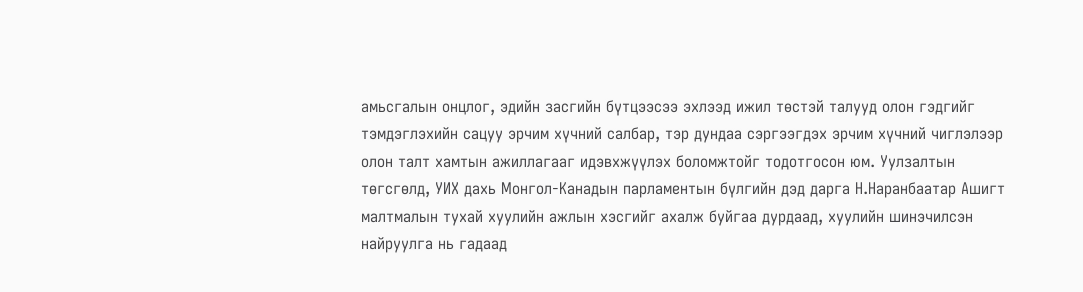амьсгалын онцлог, эдийн засгийн бүтцээсээ эхлээд ижил төстэй талууд олон гэдгийг тэмдэглэхийн сацуу эрчим хүчний салбар, тэр дундаа сэргээгдэх эрчим хүчний чиглэлээр олон талт хамтын ажиллагааг идэвхжүүлэх боломжтойг тодотгосон юм. Уулзалтын төгсгөлд, УИХ дахь Монгол-Канадын парламентын бүлгийн дэд дарга Н.Наранбаатар Ашигт малтмалын тухай хуулийн ажлын хэсгийг ахалж буйгаа дурдаад, хуулийн шинэчилсэн найруулга нь гадаад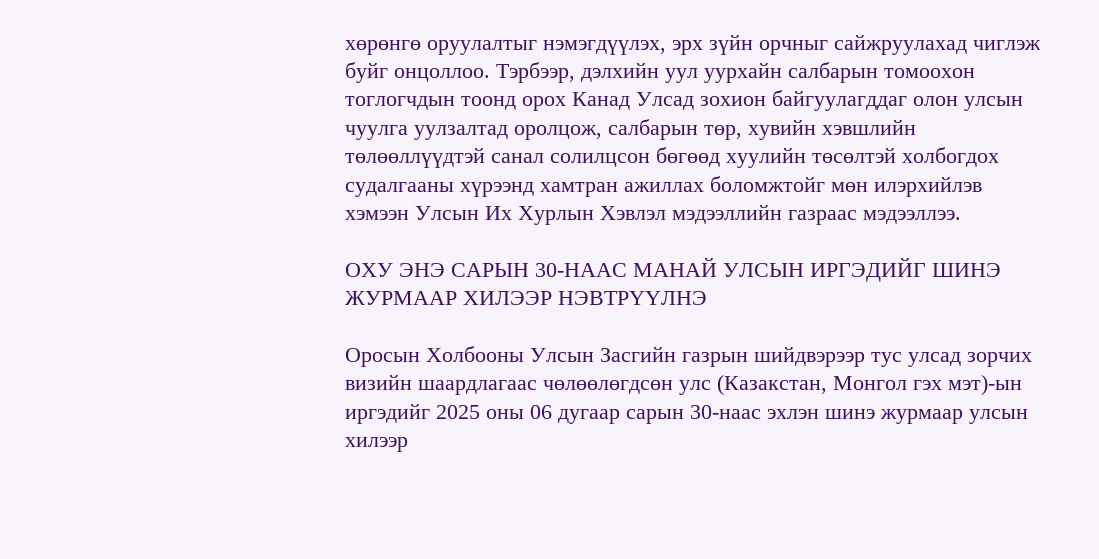хөрөнгө оруулалтыг нэмэгдүүлэх, эрх зүйн орчныг сайжруулахад чиглэж буйг онцоллоо. Тэрбээр, дэлхийн уул уурхайн салбарын томоохон тоглогчдын тоонд орох Канад Улсад зохион байгуулагддаг олон улсын чуулга уулзалтад оролцож, салбарын төр, хувийн хэвшлийн төлөөллүүдтэй санал солилцсон бөгөөд хуулийн төсөлтэй холбогдох судалгааны хүрээнд хамтран ажиллах боломжтойг мөн илэрхийлэв хэмээн Улсын Их Хурлын Хэвлэл мэдээллийн газраас мэдээллээ.

ОХУ ЭНЭ САРЫН 30-НААС МАНАЙ УЛСЫН ИРГЭДИЙГ ШИНЭ ЖУРМААР ХИЛЭЭР НЭВТРҮҮЛНЭ

Оросын Холбооны Улсын Засгийн газрын шийдвэрээр тус улсад зорчих визийн шаардлагаас чөлөөлөгдсөн улс (Казакстан, Монгол гэх мэт)-ын иргэдийг 2025 оны 06 дугаар сарын 30-наас эхлэн шинэ журмаар улсын хилээр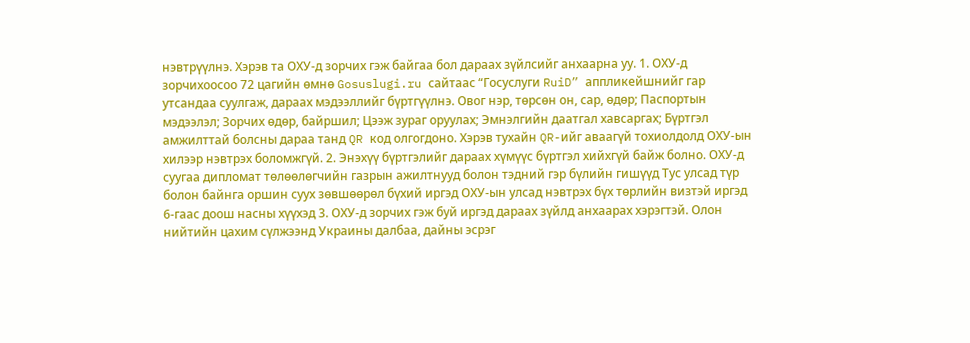нэвтрүүлнэ. Хэрэв та ОХУ-д зорчих гэж байгаа бол дараах зүйлсийг анхаарна уу. 1. ОХУ-д зорчихоосоо 72 цагийн өмнө Gosuslugi.ru сайтаас “Госуслуги RuiD” аппликейшнийг гар утсандаа суулгаж, дараах мэдээллийг бүртгүүлнэ. Овог нэр, төрсөн он, сар, өдөр; Паспортын мэдээлэл; Зорчих өдөр, байршил; Цээж зураг оруулах; Эмнэлгийн даатгал хавсаргах; Бүртгэл амжилттай болсны дараа танд QR код олгогдоно. Хэрэв тухайн QR-ийг аваагүй тохиолдолд ОХУ-ын хилээр нэвтрэх боломжгүй. 2. Энэхүү бүртгэлийг дараах хүмүүс бүртгэл хийхгүй байж болно. ОХУ-д суугаа дипломат төлөөлөгчийн газрын ажилтнууд болон тэдний гэр бүлийн гишүүд Тус улсад түр болон байнга оршин суух зөвшөөрөл бүхий иргэд ОХУ-ын улсад нэвтрэх бүх төрлийн визтэй иргэд 6-гаас доош насны хүүхэд 3. ОХУ-д зорчих гэж буй иргэд дараах зүйлд анхаарах хэрэгтэй. Олон нийтийн цахим сүлжээнд Украины далбаа, дайны эсрэг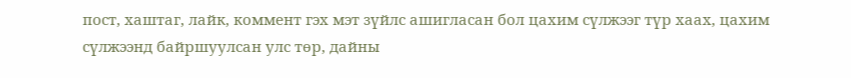пост, хаштаг, лайк, коммент гэх мэт зүйлс ашигласан бол цахим сүлжээг түр хаах, цахим сүлжээнд байршуулсан улс төр, дайны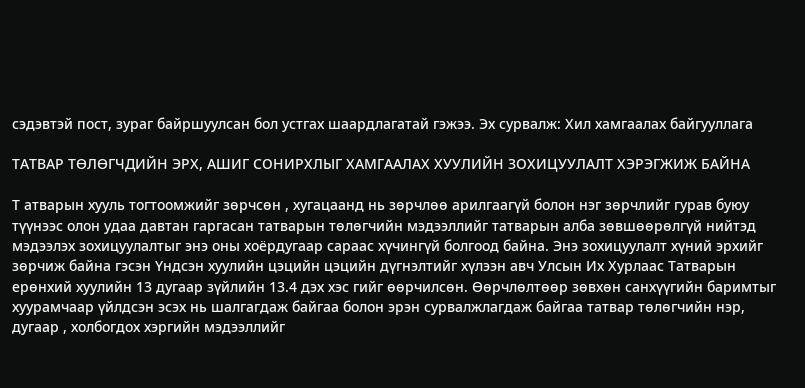сэдэвтэй пост, зураг байршуулсан бол устгах шаардлагатай гэжээ. Эх сурвалж: Хил хамгаалах байгууллага

ТАТВАР ТӨЛӨГЧДИЙН ЭРХ, АШИГ СОНИРХЛЫГ ХАМГААЛАХ ХУУЛИЙН ЗОХИЦУУЛАЛТ ХЭРЭГЖИЖ БАЙНА

Т атварын хууль тогтоомжийг зөрчсөн , хугацаанд нь зөрчлөө арилгаагүй болон нэг зөрчлийг гурав буюу түүнээс олон удаа давтан гаргасан татварын төлөгчийн мэдээллийг татварын алба зөвшөөрөлгүй нийтэд мэдээлэх зохицуулалтыг энэ оны хоёрдугаар сараас хүчингүй болгоод байна. Энэ зохицуулалт хүний эрхийг зөрчиж байна гэсэн Үндсэн хуулийн цэцийн цэцийн дүгнэлтийг хүлээн авч Улсын Их Хурлаас Татварын ерөнхий хуулийн 13 дугаар зүйлийн 13.4 дэх хэс гийг өөрчилсөн. Өөрчлөлтөөр зөвхөн санхүүгийн баримтыг хуурамчаар үйлдсэн эсэх нь шалгагдаж байгаа болон эрэн сурвалжлагдаж байгаа татвар төлөгчийн нэр, дугаар , холбогдох хэргийн мэдээллийг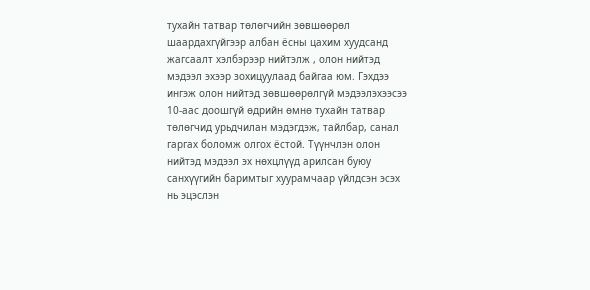тухайн татвар төлөгчийн зөвшөөрөл шаардахгүйгээр албан ёсны цахим хуудсанд жагсаалт хэлбэрээр нийтэлж , олон нийтэд мэдээл эхээр зохицуулаад байгаа юм. Гэхдээ ингэж олон нийтэд зөвшөөрөлгүй мэдээлэхээсээ 10-аас доошгүй өдрийн өмнө тухайн татвар төлөгчид урьдчилан мэдэгдэж, тайлбар, санал гаргах боломж олгох ёстой. Түүнчлэн олон нийтэд мэдээл эх нөхцлүүд арилсан буюу санхүүгийн баримтыг хуурамчаар үйлдсэн эсэх нь эцэслэн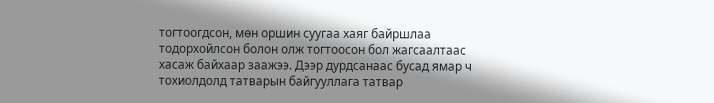тогтоогдсон, мөн оршин суугаа хаяг байршлаа тодорхойлсон болон олж тогтоосон бол жагсаалтаас хасаж байхаар заажээ. Дээр дурдсанаас бусад ямар ч тохиолдолд татварын байгууллага татвар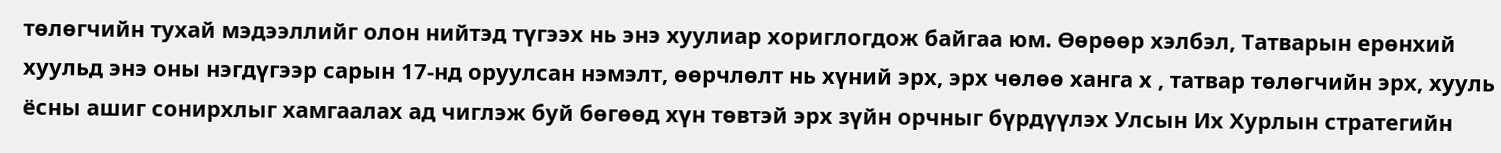төлөгчийн тухай мэдээллийг олон нийтэд түгээх нь энэ хуулиар хориглогдож байгаа юм. Өөрөөр хэлбэл, Татварын ерөнхий хуульд энэ оны нэгдүгээр сарын 17-нд оруулсан нэмэлт, өөрчлөлт нь хүний эрх, эрх чөлөө ханга х , татвар төлөгчийн эрх, хууль ёсны ашиг сонирхлыг хамгаалах ад чиглэж буй бөгөөд хүн төвтэй эрх зүйн орчныг бүрдүүлэх Улсын Их Хурлын стратегийн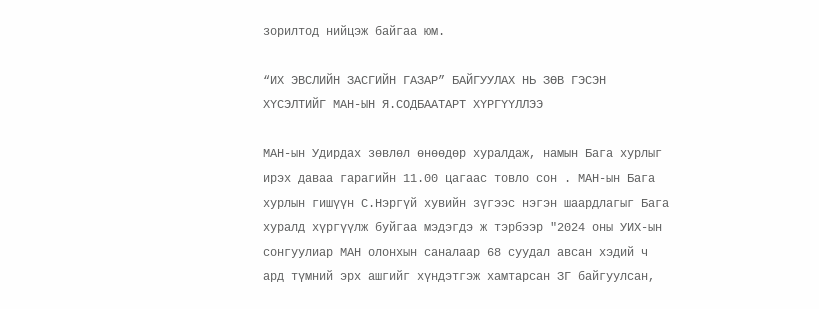зорилтод нийцэж байгаа юм.

“ИХ ЭВСЛИЙН ЗАСГИЙН ГАЗАР” БАЙГУУЛАХ НЬ ЗӨВ ГЭСЭН ХҮСЭЛТИЙГ МАН-ЫН Я.СОДБААТАРТ ХҮРГҮҮЛЛЭЭ

МАН-ын Удирдах зөвлөл өнөөдөр хуралдаж, намын Бага хурлыг ирэх даваа гарагийн 11.00 цагаас товло сон . МАН-ын Бага хурлын гишүүн С.Нэргүй хувийн зүгээс нэгэн шаардлагыг Бага хуралд хүргүүлж буйгаа мэдэгдэ ж тэрбээр "2024 оны УИХ-ын сонгуулиар МАН олонхын саналаар 68 суудал авсан хэдий ч ард түмний эрх ашгийг хүндэтгэж хамтарсан ЗГ байгуулсан,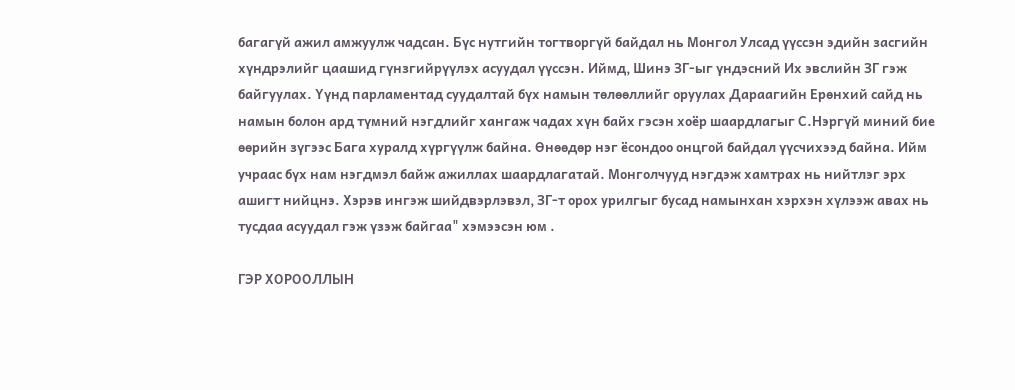багагүй ажил амжуулж чадсан. Бүс нутгийн тогтворгүй байдал нь Монгол Улсад үүссэн эдийн засгийн хүндрэлийг цаашид гүнзгийрүүлэх асуудал үүссэн. Иймд, Шинэ ЗГ-ыг үндэсний Их эвслийн ЗГ гэж байгуулах. Үүнд парламентад суудалтай бүх намын төлөөллийг оруулах Дараагийн Ерөнхий сайд нь намын болон ард түмний нэгдлийг хангаж чадах хүн байх гэсэн хоёр шаардлагыг С.Нэргүй миний бие өөрийн зүгээс Бага хуралд хүргүүлж байна. Өнөөдөр нэг ёсондоо онцгой байдал үүсчихээд байна. Ийм учраас бүх нам нэгдмэл байж ажиллах шаардлагатай. Монголчууд нэгдэж хамтрах нь нийтлэг эрх ашигт нийцнэ. Хэрэв ингэж шийдвэрлэвэл, ЗГ-т орох урилгыг бусад намынхан хэрхэн хүлээж авах нь тусдаа асуудал гэж үзэж байгаа" хэмээсэн юм .

ГЭР ХОРООЛЛЫН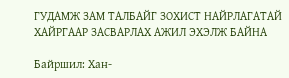ГУДАМЖ ЗАМ ТАЛБАЙГ ЗОХИСТ НАЙРЛАГАТАЙ ХАЙРГААР ЗАСВАРЛАХ АЖИЛ ЭХЭЛЖ БАЙНА

Байршил: Хан-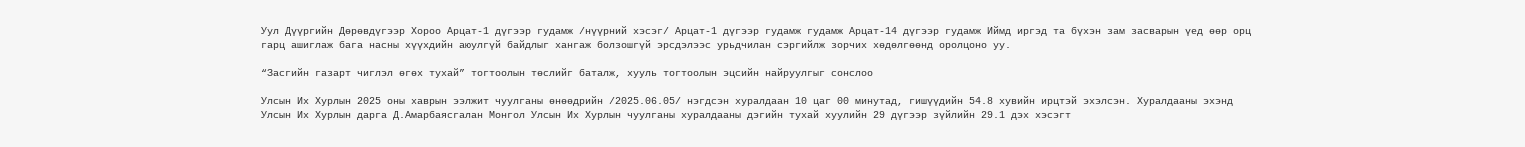Уул Дүүргийн Дөрөвдүгээр Хороо Арцат-1 дүгээр гудамж /нүүрний хэсэг/ Арцат-1 дүгээр гудамж гудамж Арцат-14 дүгээр гудамж Иймд иргэд та бүхэн зам засварын үед өөр орц гарц ашиглаж бага насны хүүхдийн аюулгүй байдлыг хангаж болзошгүй эрсдэлээс урьдчилан сэргийлж зорчих хөдөлгөөнд оролцоно уу.

“Засгийн газарт чиглэл өгөх тухай” тогтоолын төслийг баталж, хууль тогтоолын эцсийн найруулгыг сонслоо

Улсын Их Хурлын 2025 оны хаврын ээлжит чуулганы өнөөдрийн /2025.06.05/ нэгдсэн хуралдаан 10 цаг 00 минутад, гишүүдийн 54.8 хувийн ирцтэй эхэлсэн. Хуралдааны эхэнд Улсын Их Хурлын дарга Д.Амарбаясгалан Монгол Улсын Их Хурлын чуулганы хуралдааны дэгийн тухай хуулийн 29 дүгээр зүйлийн 29.1 дэх хэсэгт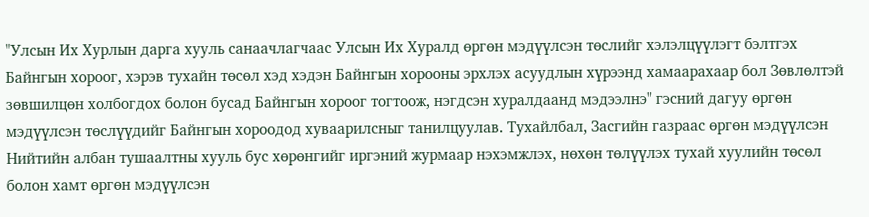"Улсын Их Хурлын дарга хууль санаачлагчаас Улсын Их Хуралд өргөн мэдүүлсэн төслийг хэлэлцүүлэгт бэлтгэх Байнгын хороог, хэрэв тухайн төсөл хэд хэдэн Байнгын хорооны эрхлэх асуудлын хүрээнд хамаарахаар бол Зөвлөлтэй зөвшилцөн холбогдох болон бусад Байнгын хороог тогтоож, нэгдсэн хуралдаанд мэдээлнэ" гэсний дагуу өргөн мэдүүлсэн төслүүдийг Байнгын хороодод хуваарилсныг танилцуулав. Тухайлбал, Засгийн газраас өргөн мэдүүлсэн Нийтийн албан тушаалтны хууль бус хөрөнгийг иргэний журмаар нэхэмжлэх, нөхөн төлүүлэх тухай хуулийн төсөл болон хамт өргөн мэдүүлсэн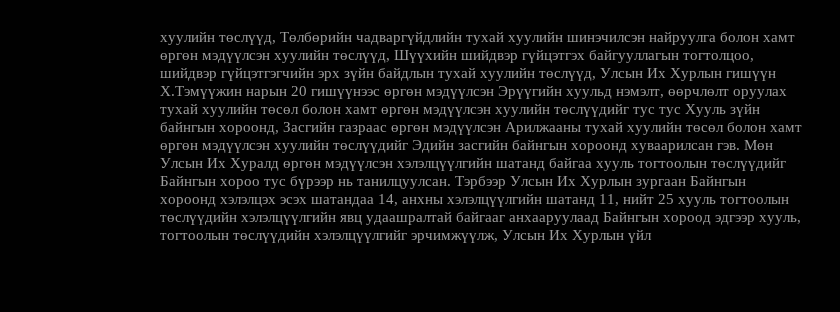хуулийн төслүүд, Төлбөрийн чадваргүйдлийн тухай хуулийн шинэчилсэн найруулга болон хамт өргөн мэдүүлсэн хуулийн төслүүд, Шүүхийн шийдвэр гүйцэтгэх байгууллагын тогтолцоо, шийдвэр гүйцэтгэгчийн эрх зүйн байдлын тухай хуулийн төслүүд, Улсын Их Хурлын гишүүн Х.Тэмүүжин нарын 20 гишүүнээс өргөн мэдүүлсэн Эрүүгийн хуульд нэмэлт, өөрчлөлт оруулах тухай хуулийн төсөл болон хамт өргөн мэдүүлсэн хуулийн төслүүдийг тус тус Хууль зүйн байнгын хороонд, Засгийн газраас өргөн мэдүүлсэн Арилжааны тухай хуулийн төсөл болон хамт өргөн мэдүүлсэн хуулийн төслүүдийг Эдийн засгийн байнгын хороонд хуваарилсан гэв. Мөн Улсын Их Хуралд өргөн мэдүүлсэн хэлэлцүүлгийн шатанд байгаа хууль тогтоолын төслүүдийг Байнгын хороо тус бүрээр нь танилцуулсан. Тэрбээр Улсын Их Хурлын зургаан Байнгын хороонд хэлэлцэх эсэх шатандаа 14, анхны хэлэлцүүлгийн шатанд 11, нийт 25 хууль тогтоолын төслүүдийн хэлэлцүүлгийн явц удаашралтай байгааг анхааруулаад Байнгын хороод эдгээр хууль, тогтоолын төслүүдийн хэлэлцүүлгийг эрчимжүүлж, Улсын Их Хурлын үйл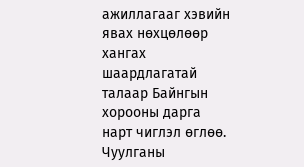ажиллагааг хэвийн явах нөхцөлөөр хангах шаардлагатай талаар Байнгын хорооны дарга нарт чиглэл өглөө. Чуулганы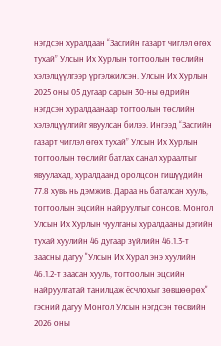нэгдсэн хуралдаан “Засгийн газарт чиглэл өгөх тухай” Улсын Их Хурлын тогтоолын төслийн хэлэлцүүлгээр үргэлжилсэн. Улсын Их Хурлын 2025 оны 05 дугаар сарын 30-ны өдрийн нэгдсэн хуралдаанаар тогтоолын төслийн хэлэлцүүлгийг явуулсан билээ. Ингээд “Засгийн газарт чиглэл өгөх тухай” Улсын Их Хурлын тогтоолын төслийг батлах санал хураалтыг явуулахад, хуралдаанд оролцсон гишүүдийн 77.8 хувь нь дэмжив. Дараа нь баталсан хууль, тогтоолын эцсийн найруулгыг сонсов. Монгол Улсын Их Хурлын чуулганы хуралдааны дэгийн тухай хуулийн 46 дугаар зүйлийн 46.1.3-т заасны дагуу "Улсын Их Хурал энэ хуулийн 46.1.2-т заасан хууль, тогтоолын эцсийн найруулгатай танилцаж ёсчлохыг зөвшөөрөх" гэсний дагуу Монгол Улсын нэгдсэн төсвийн 2026 оны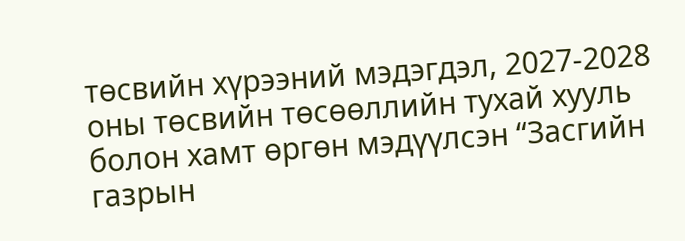төсвийн хүрээний мэдэгдэл, 2027-2028 оны төсвийн төсөөллийн тухай хууль болон хамт өргөн мэдүүлсэн “Засгийн газрын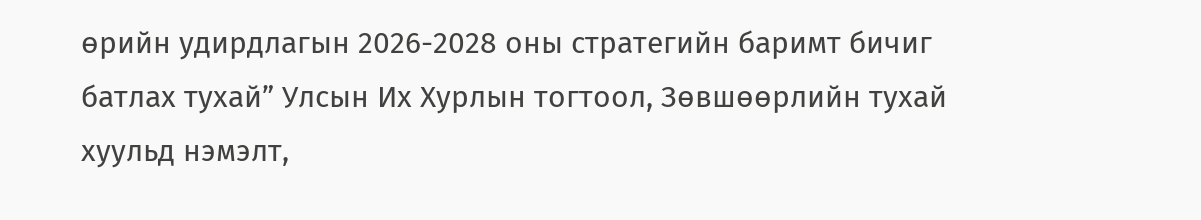өрийн удирдлагын 2026-2028 оны стратегийн баримт бичиг батлах тухай” Улсын Их Хурлын тогтоол, Зөвшөөрлийн тухай хуульд нэмэлт,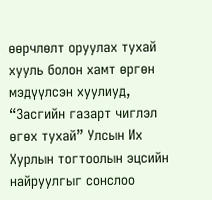өөрчлөлт оруулах тухай хууль болон хамт өргөн мэдүүлсэн хуулиуд, “Засгийн газарт чиглэл өгөх тухай” Улсын Их Хурлын тогтоолын эцсийн найруулгыг сонслоо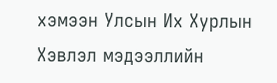хэмээн Улсын Их Хурлын Хэвлэл мэдээллийн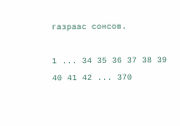газраас сонсов.

1 ... 34 35 36 37 38 39 40 41 42 ... 370